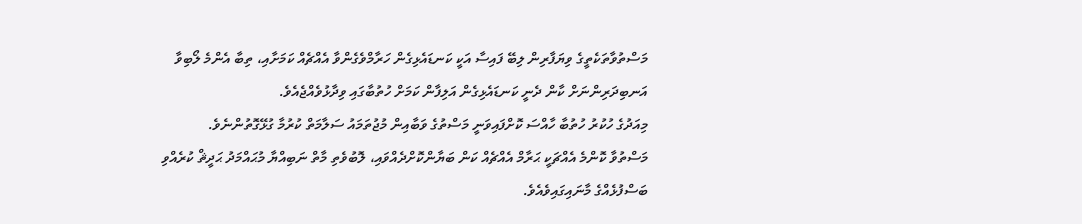މަސްތުވާތަކެތީގެ ވިޔަފާރިން ލިބޭ ފައިސާ އަކީ ކަނޑައެޅިގެން ހަރާމްވެގެންވާ އެއްޗެއް ކަމަށާއި، ތިބާ އެންމެ ލޯބިވާ އަނބިދަރިންނަށް ކާން ދެނީ ކަނޑައެޅިގެން އަލިފާން ކަމަށް ހުތުބާގައި ވިދާޅުވެއްޖެއެވެ.
މިއަދުގެ ހުކުރު ހުތުބާ ހާއްސަ ކޮށްފައިވަނީ މަސްތުގެ ވަބާއިން މުޖުތަމައު ސަލާމަތް ކުރުމާ ގުޅޭގޮތުންނެވެ.
މަސްތުވާ ކޮންމެ އެއްޗަކީ ޙަރާމް އެއްޗެއް ކަން ބަޔާންކޮށްދެއްވައި، ލޮބުވެތި މާތް ނަބިއްޔާ މުޙައްމަދު ޙަދީޘް ކުރެއްވި ބަސްފުޅެއްގެ މާނައިގައިވެއެވެ.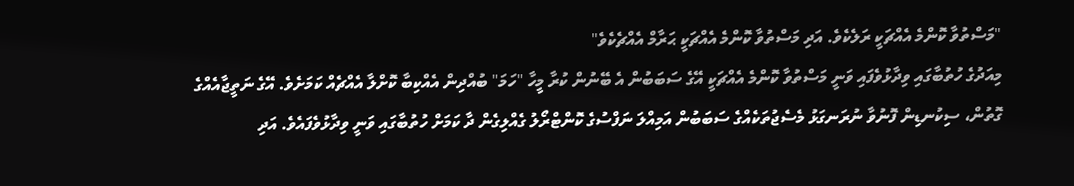"މަސްތުވާ ކޮންމެ އެއްޗަކީ ރަލެކެވެ. އަދި މަސްތުވާ ކޮންމެ އެއްޗަކީ ޙަރާމް އެއްޗެކެވެ"
މިއަދުގެ ހުތުބާގައި ވިދާޅުވެފައި ވަނީ މަސްތުވާ ކޮންމެ އެއްޗަކީ އޭގެ ސަބަބުން އެ ބޭނުން ކުރާ މީހާ "ހަމަ" ބުއްދިން އެއްކިބާ ކޮށްލާ އެއްޗެއް ކަމަށެވެ. އޭގެ ނަތީޖާއެއްގެ ގޮތުން، ސިކުނޑިން ފޮނުވާ ނުރަނގަޅު މެސެޖުތަކެއްގެ ސަބަބުން އަމިއްލަ ނަފްސުގެ ކޮންޓްރޯލު ގެއްލިގެން ދާ ކަމަށް ހުތުބާގައި ވަނީ ވިދާޅުވެފައެވެ. އަދި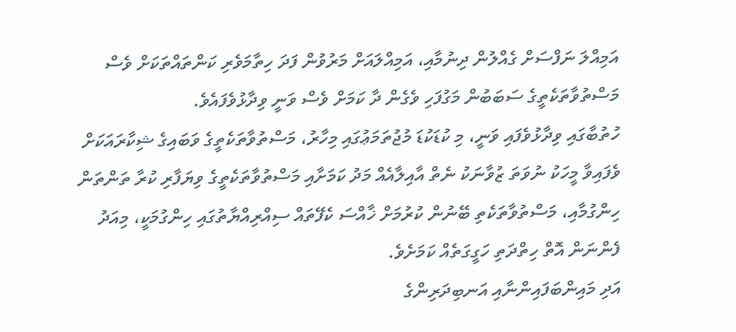އަމިއްލަ ނަފްސަށް ގެއްލުން ދިނުމާއި، އަމިއްލައަށް މަރުވުން ފަދަ ހިތާމަވެރި ކަންތައްތަކަށް ވެސް މަސްތުވާތަކެތީގެ ސަބަބުން މަގުފަހި ވެގެން ދާ ކަމަށް ވެސް ވަނީ ވިދާޅުވެފައެވެ.
ހުތުބާގައި ވިދާޅުވެފައި ވަނީ، މި ކުޑަކުޑަ މުޖުތަމަޢުގައި މިހާރު، މަސްތުވާތަކެތީގެ ވަބައިގެ ޝިކާރައަކަށް ވެފައިވާ މީހަކު ނުވަތަ ޒުވާނަކު ނެތް އާއިލާއެއް މަދު ކަމަށާއި މަސްތުވާތަކެތީގެ ވިޔަފާރި ކުރާ ތަންތަން ހިންގުމާއި، މަސްތުވާތަކެތި ބޭނުން ކުރުމަށް ޚާއްސަ ކެފޭތައް ސިއްރިއްޔާތުގައި ހިންގުމަކީ، މިއަދު ފެންނަން އޮތް ހިތްދަތި ހަގީގަތެއް ކަމަށެވެ.
އަދި މައިންބަފައިންނާއި އަނބިދަރިންގެ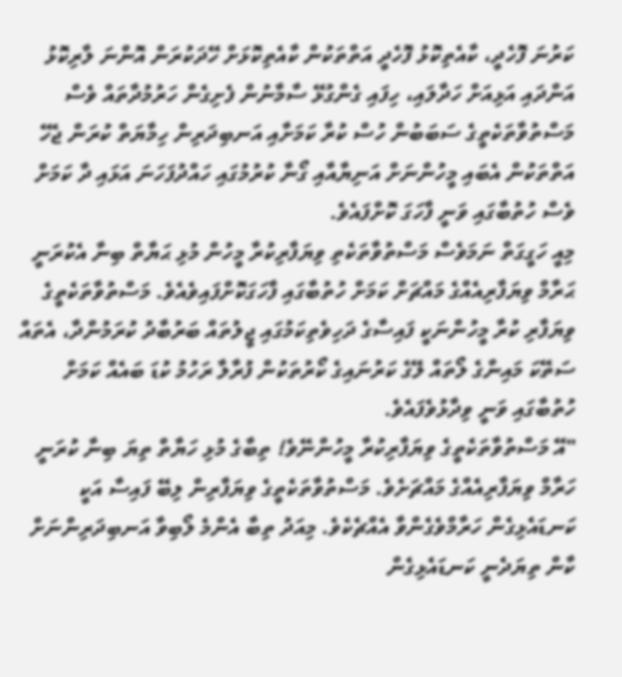ކަރުނަ ފޮހެދީ، ކާއެތިކޮޅު ފޮހެދީ އަތްތަކުން ކާއެތިކޮޅަށް ހޭދަކުރަން އޮންނަ ލާރިކޮޅު އަންދައި އަޅިއަށް ހަދާލައި، ހިފައި ގެންގުޅޭ ސާމާނުން ފެށިގެން ހަރުމުދާތައް ވެސް މަސްތުވާތަކެތީގެ ސަބަބުން ހުސް ކުރާ ކަމަށާއި އަނބިދަރިން ހިމާޔަތް ކުރަން ޖެހޭ އަތްތަކުން އެބައި މީހުންނަށް އަނިޔާއާއި ގޯނާ ކުރުމުގައި ހައްދުފަހަނަ އަޅައި ދާ ކަމަށް ވެސް ހުތުބާގައި ވަނީ ފާހަގަ ކޮށްފައެވެ.
މިއީ ހަގީގަތް ނަމަވެސް މަސްތުވާތަކެތި ވިޔަފާރިކުރާ މީހުން މުޅި ޙަޔާތް ބިނާ އެކުރަނީ ޙަރާމް ވިޔަފާރިއެއްގެ މައްޗަށް ކަމަށް ހުތުބާގައި ފާހަގަކޮށްފައިވެއެވެ. މަސްތުވާތަކެތީގެ ވިޔަފާރި ކުރާ މީހުންނަކީ ފައިސާގެ ދަހިވެތިކަމުގައި ޖީލުތައް ބަރުބާދު ކުރަމުންދާ، އެތައް ސަތޭކަ މައިންގެ ލޯތައް ލޭގެ ކަރުނައިގެ ކޯރުތަކުން ފުރާލާ ރަހުމު ކުޑަ ބައެއް ކަމަށް ހުތުބާގައި ވަނީ ވިދާޅުވެފައެވެ.
"އޭ މަސްތުވާތަކެތީގެ ވިޔަފާރިކުރާ މީހުންނޭވެ! ތިބާގެ މުޅި ހަޔާތް ތިޔަ ބިނާ ކުރަނީ ހަރާމް ވިޔަފާރިއެއްގެ މައްޗަށެވެ. މަސްތުވާތަކެތީގެ ވިޔަފާރިން ލިބޭ ފައިސާ އަކީ ކަނޑައެޅިގެން ހަރާމްވެގެންވާ އެއްޗެކެވެ. މިއަދު ތިބާ އެންމެ ލޯބިވާ އަނބިދަރިންނަށް ކާން ތިޔަދެނީ ކަނޑައެޅިގެން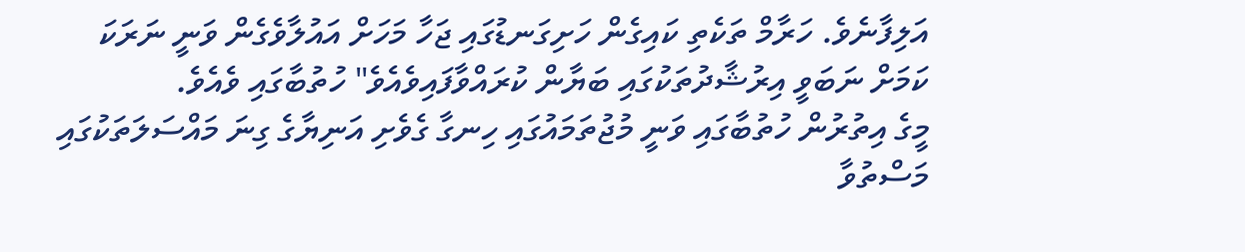އަލިފާނެވެ. ހަރާމް ތަކެތި ކައިގެން ހަށިގަނޑުގައި ޖަހާ މަހަށް އައުލާވެގެން ވަނީ ނަރަކަ ކަމަށް ނަބަވީ އިރުޝާދުތަކުގައި ބަޔާން ކުރައްވާފައިވެއެވެ" ހުތުބާގައި ވެއެވެ.
މީގެ އިތުރުން ހުތުބާގައި ވަނީ މުޖުތަމައުގައި ހިނގާ ގެވެށި އަނިޔާގެ ގިނަ މައްސަލަތަކުގައި މަސްތުވާ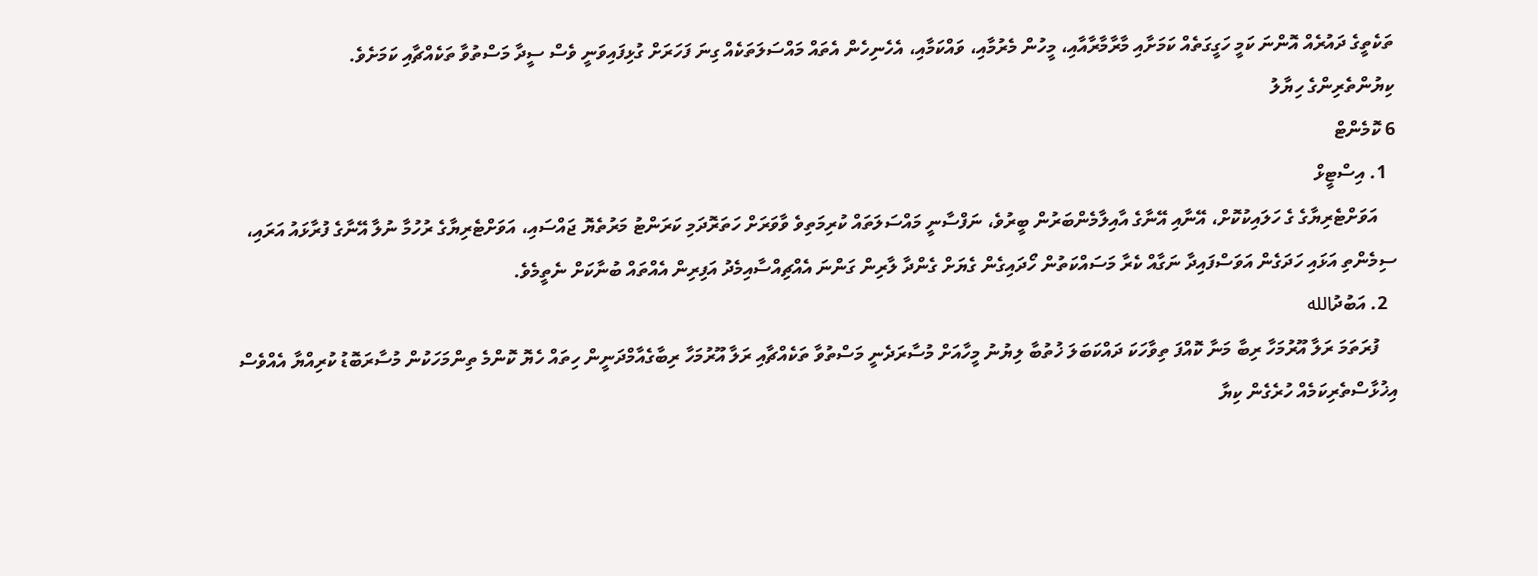ތަކެތީގެ ދައުރެއް އޮންނަ ކަމީ ހަގީގަތެއް ކަމަށާއި މާރާމާރާއާއި، މީހުން މެރުމާއި، ވައްކަމާއި، އެހެނިހެން އެތައް މައްސަލަތަކެއް ގިނަ ފަހަރަށް ގުޅިފައިވަނީ ވެސް ސީދާ މަސްތުވާ ތަކެއްޗާއި ކަމަށެވެ.
ކިޔުންތެރިންގެ ހިޔާލު
6 ކޮމެންޓް
  1. އިސްޓީޅް
    އަވަށްޓެރިޔާގެ ގެ ހަލައިކުކޮށް، އޭނާއި އޭނާގެ އާއިލާމެންބަރުން ބީރުވެ، ނަފްސާނީ މައްސަލަތައް ކުރިމަތިވެ ވާވަރަށް ހަތަރޮދަމި ކަރަންޓު މަރުތެޔޮ ޖައްސައި، އަވަށްޓެރިޔާގެ ރުހުމާ ނުލާ އޭނާގެ ފުރާޅައު އަރައި، ސިމެންތި އަޅައި ހަދަގެން އަވަސްފައިދާ ނަގާއް ކެރާ މަސައްކަތުން ހޯދައިގެން ގެޔަށް ގެންދާ ލާރިން ގަންނަ އެއްޗިއްސާއިމެދު އަފިރިން އެއްތައް ބުނާކަށް ނެތީމެވެ.
  2. އަބުދުالله
    ފުރަތަމަ ރަލާ އޫރުމަހާ ރިބާ މަނާ ކޮއްފަ ތިވާހަކަ ދައްކަބަލަ ޚުތުބާ ލިޔުނު މީހާއަށް މުސާރަދެނީ މަސްތުވާ ތަކެއްޗާއި ރަލާ އޫރުމަހާ ރިބާގެއާމްދަނީން ހިތައް ހެޔޮ ކޮންމެ ތިންމަހަކުން މުސާރަބޮޑު ކުރިއްޔާ އެއްވެސް އިޚުޅާސްތެރިކަމެއް ހުރެގެން ކިޔާ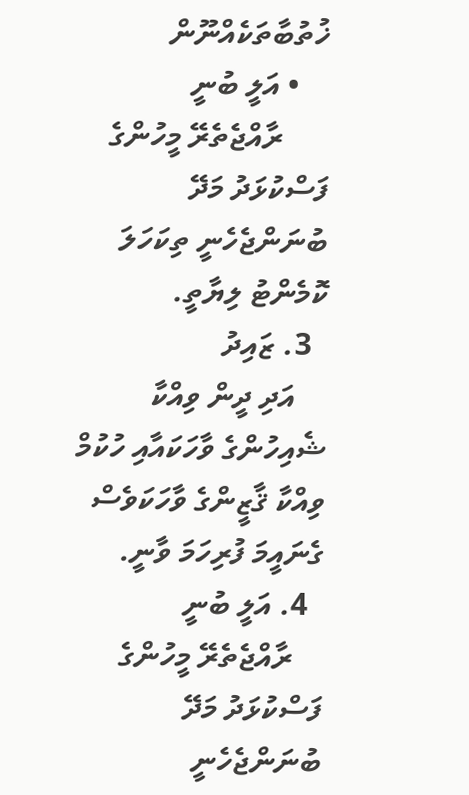ޚުތުބާތަކެއްނޫން
    • އަލީ ބުނީ
      ރާއްޖެތެރޭ މީހުންގެ ފަސްކުޅަދު މަދޭ ބުނަންޖެހެނީ ތިކަހަލަ ކޮމެންޓު ލިޔާތީ.
  3. ޒައިދު
    އަދި ދީން ވިއްކާ ޝެއިހުންގެ ވާހަކައާއި ހުކުމް ވިއްކާ ޤާޒީންގެ ވާހަކަވެސް ގެނައީމަ ފުރިހަމަ ވާނީ.
  4. އަލީ ބުނީ
    ރާއްޖެތެރޭ މީހުންގެ ފަސްކުޅަދު މަދޭ ބުނަންޖެހެނީ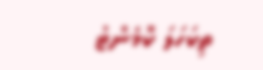ތިކަހަލަ ކޮމެންޓު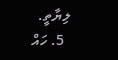ލިޔާތީ.
  5. ހައް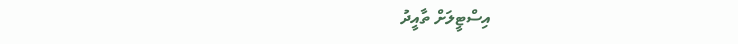އިސްޓީލަށް ތާއީދު